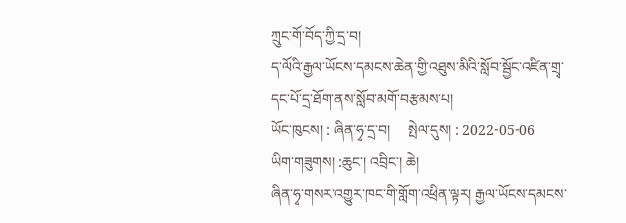ཀྲུང་གོ་བོད་ཀྱི་དྲ་བ།
ད་ལོའི་རྒྱལ་ཡོངས་དམངས་ཆེན་གྱི་འཐུས་མིའི་སློབ་སྦྱོང་འཛིན་གྲྭ་དང་པོ་དྲ་ཐོག་ནས་སློབ་མགོ་བརྩམས་པ།
ཡོང་ཁུངས། : ཞིན་ཧྭ་དྲ་བ།     སྤེལ་དུས། : 2022-05-06
ཡིག་གཟུགས། :ཆུང་། འབྲིང་། ཆེ།
ཞིན་ཧྭ་གསར་འགྱུར་ཁང་གི་གློག་འཕྲིན་ལྟར། རྒྱལ་ཡོངས་དམངས་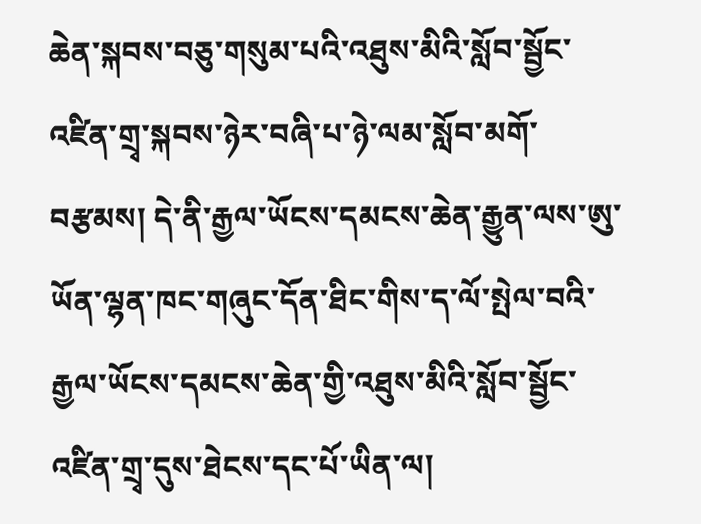ཆེན་སྐབས་བཅུ་གསུམ་པའི་འཐུས་མིའི་སློབ་སྦྱོང་འཛིན་གྲྭ་སྐབས་ཉེར་བཞི་པ་ཉེ་ལམ་སློབ་མགོ་བརྩམས། དེ་ནི་རྒྱལ་ཡོངས་དམངས་ཆེན་རྒྱུན་ལས་ཨུ་ཡོན་ལྷན་ཁང་གཞུང་དོན་ཐིང་གིས་ད་ལོ་སྤེལ་བའི་རྒྱལ་ཡོངས་དམངས་ཆེན་གྱི་འཐུས་མིའི་སློབ་སྦྱོང་འཛིན་གྲྭ་དུས་ཐེངས་དང་པོ་ཡིན་ལ།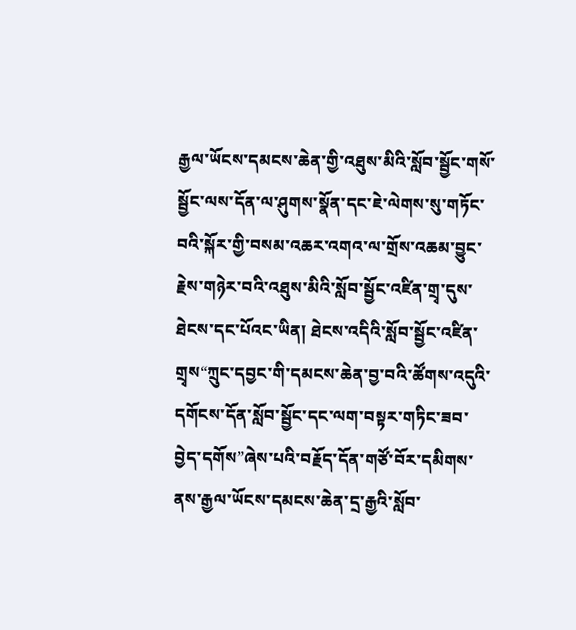རྒྱལ་ཡོངས་དམངས་ཆེན་གྱི་འཐུས་མིའི་སློབ་སྦྱོང་གསོ་སྦྱོང་ལས་དོན་ལ་ཤུགས་སྣོན་དང་ཇེ་ལེགས་སུ་གཏོང་བའི་སྐོར་གྱི་བསམ་འཆར་འགའ་ལ་གྲོས་འཆམ་བྱུང་རྗེས་གཉེར་བའི་འཐུས་མིའི་སློབ་སྦྱོང་འཛིན་གྲྭ་དུས་ཐེངས་དང་པོའང་ཡིན། ཐེངས་འདིའི་སློབ་སྦྱོང་འཛིན་གྲྭས“ཀྲུང་དབྱང་གི་དམངས་ཆེན་བྱ་བའི་ཚོགས་འདུའི་དགོངས་དོན་སློབ་སྦྱོང་དང་ལག་བསྟར་གཏིང་ཟབ་བྱེད་དགོས”ཞེས་པའི་བརྗོད་དོན་གཙོ་བོར་དམིགས་ནས་རྒྱལ་ཡོངས་དམངས་ཆེན་དྲ་རྒྱའི་སློབ་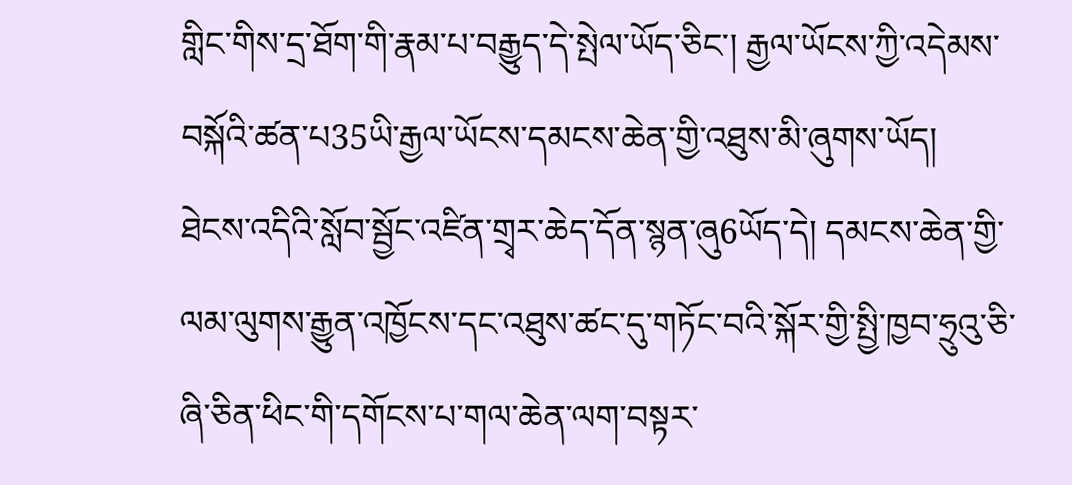གླིང་གིས་དྲ་ཐོག་གི་རྣམ་པ་བརྒྱུད་དེ་སྤེལ་ཡོད་ཅིང་། རྒྱལ་ཡོངས་ཀྱི་འདེམས་བསྐོའི་ཚན་པ35ཡི་རྒྱལ་ཡོངས་དམངས་ཆེན་གྱི་འཐུས་མི་ཞུགས་ཡོད།
ཐེངས་འདིའི་སློབ་སྦྱོང་འཛིན་གྲྭར་ཆེད་དོན་སྙན་ཞུ6ཡོད་དེ། དམངས་ཆེན་གྱི་ལམ་ལུགས་རྒྱུན་འཁྱོངས་དང་འཐུས་ཚང་དུ་གཏོང་བའི་སྐོར་གྱི་སྤྱི་ཁྱབ་ཧྲུའུ་ཅི་ཞི་ཅིན་ཕིང་གི་དགོངས་པ་གལ་ཆེན་ལག་བསྟར་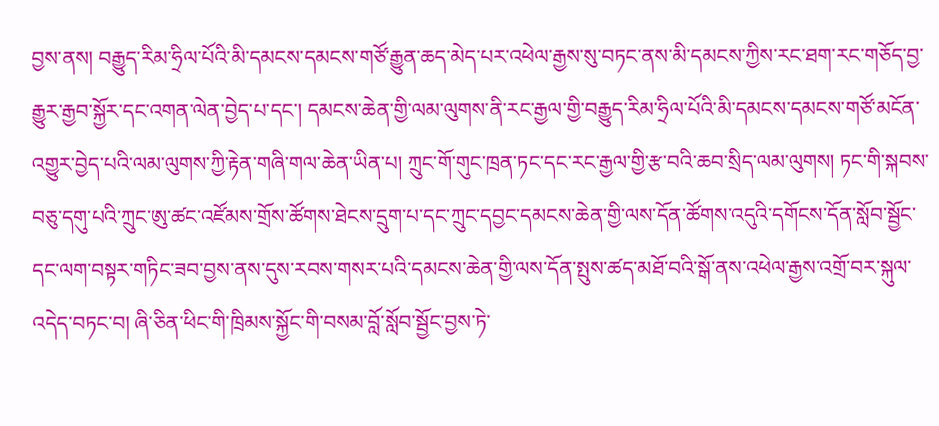བྱས་ནས། བརྒྱུད་རིམ་ཧྲིལ་པོའི་མི་དམངས་དམངས་གཙོ་རྒྱུན་ཆད་མེད་པར་འཕེལ་རྒྱས་སུ་བཏང་ནས་མི་དམངས་ཀྱིས་རང་ཐག་རང་གཅོད་བྱ་རྒྱུར་རྒྱབ་སྐྱོར་དང་འགན་ལེན་བྱེད་པ་དང་། དམངས་ཆེན་གྱི་ལམ་ལུགས་ནི་རང་རྒྱལ་གྱི་བརྒྱུད་རིམ་ཧྲིལ་པོའི་མི་དམངས་དམངས་གཙོ་མངོན་འགྱུར་བྱེད་པའི་ལམ་ལུགས་ཀྱི་རྟེན་གཞི་གལ་ཆེན་ཡིན་པ། ཀྲུང་གོ་གུང་ཁྲན་ཏང་དང་རང་རྒྱལ་གྱི་རྩ་བའི་ཆབ་སྲིད་ལམ་ལུགས། ཏང་གི་སྐབས་བཅུ་དགུ་པའི་ཀྲུང་ཨུ་ཚང་འཛོམས་གྲོས་ཚོགས་ཐེངས་དྲུག་པ་དང་ཀྲུང་དབྱང་དམངས་ཆེན་གྱི་ལས་དོན་ཚོགས་འདུའི་དགོངས་དོན་སློབ་སྦྱོང་དང་ལག་བསྟར་གཏིང་ཟབ་བྱས་ནས་དུས་རབས་གསར་པའི་དམངས་ཆེན་གྱི་ལས་དོན་སྤུས་ཚད་མཐོ་བའི་སྒོ་ནས་འཕེལ་རྒྱས་འགྲོ་བར་སྐུལ་འདེད་བཏང་བ། ཞི་ཅིན་ཕིང་གི་ཁྲིམས་སྐྱོང་གི་བསམ་བློ་སློབ་སྦྱོང་བྱས་ཏེ་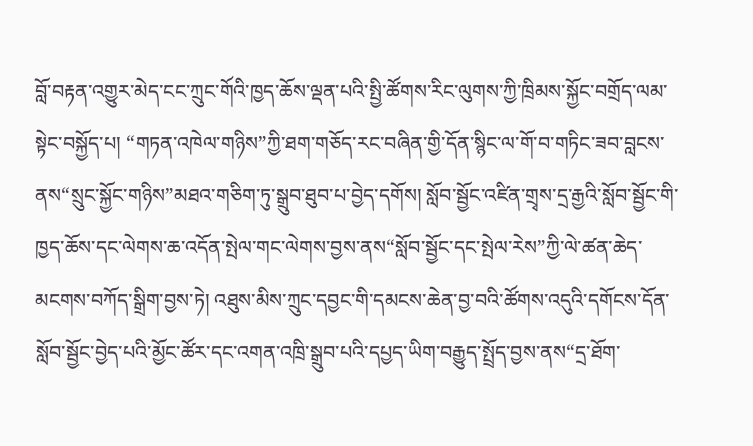བློ་བརྟན་འགྱུར་མེད་ངང་ཀྲུང་གོའི་ཁྱད་ཆོས་ལྡན་པའི་སྤྱི་ཚོགས་རིང་ལུགས་ཀྱི་ཁྲིམས་སྐྱོང་བགྲོད་ལམ་སྟེང་བསྐྱོད་པ། “གཏན་འཁེལ་གཉིས”ཀྱི་ཐག་གཅོད་རང་བཞིན་གྱི་དོན་སྙིང་ལ་གོ་བ་གཏིང་ཟབ་བླངས་ནས“སྲུང་སྐྱོང་གཉིས”མཐའ་གཅིག་ཏུ་སྒྲུབ་ཐུབ་པ་བྱེད་དགོས། སློབ་སྦྱོང་འཛིན་གྲྭས་དྲ་རྒྱའི་སློབ་སྦྱོང་གི་ཁྱད་ཆོས་དང་ལེགས་ཆ་འདོན་སྤེལ་གང་ལེགས་བྱས་ནས“སློབ་སྦྱོང་དང་སྤེལ་རེས”ཀྱི་ལེ་ཚན་ཆེད་མངགས་བཀོད་སྒྲིག་བྱས་ཏེ། འཐུས་མིས་ཀྲུང་དབྱང་གི་དམངས་ཆེན་བྱ་བའི་ཚོགས་འདུའི་དགོངས་དོན་སློབ་སྦྱོང་བྱེད་པའི་མྱོང་ཚོར་དང་འགན་འཁྲི་སྒྲུབ་པའི་དཔྱད་ཡིག་བརྒྱུད་སྤྲོད་བྱས་ནས“དྲ་ཐོག་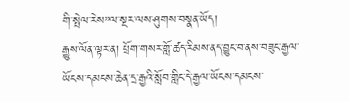གི་སྤེལ་རེས”ལ་སྔར་ལས་ཤུགས་བསྣན་ཡོད།
རྒྱུས་ལོན་ལྟར་ན། པྲོག་གསར་གློ་ཚད་རིམས་ནད་བྱུང་བ་ནས་བཟུང་རྒྱལ་ཡོངས་དམངས་ཆེན་དྲ་རྒྱའི་སློབ་གླིང་དེ་རྒྱལ་ཡོངས་དམངས་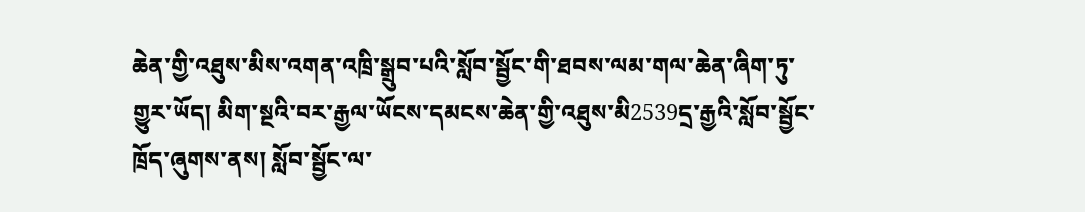ཆེན་གྱི་འཐུས་མིས་འགན་འཁྲི་སྒྲུབ་པའི་སློབ་སྦྱོང་གི་ཐབས་ལམ་གལ་ཆེན་ཞིག་ཏུ་གྱུར་ཡོད། མིག་སྔའི་བར་རྒྱལ་ཡོངས་དམངས་ཆེན་གྱི་འཐུས་མི2539དྲ་རྒྱའི་སློབ་སྦྱོང་ཁྲོད་ཞུགས་ནས། སློབ་སྦྱོང་ལ་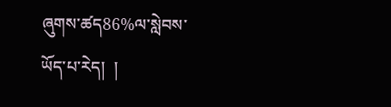ཞུགས་ཚད86%ལ་སླེབས་ཡོད་པ་རེད།  །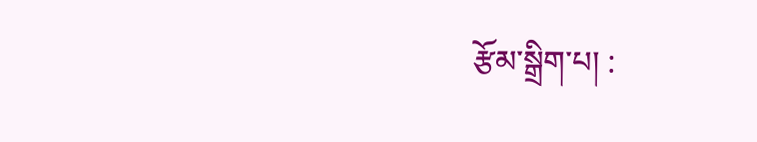རྩོམ་སྒྲིག་པ། :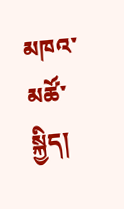མཁའ་མཚོ་སྐྱིད།